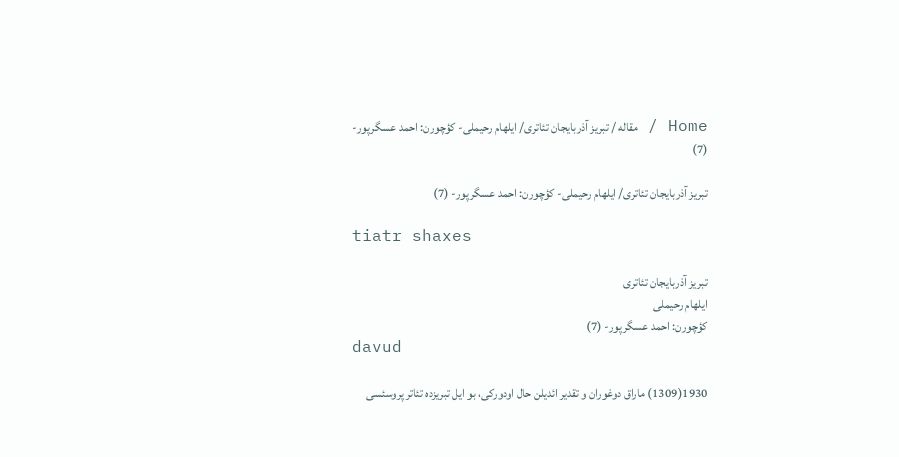Home / مقاله‌ / تبریز آذربایجان تئاتری/ ایلهام رحیملی- کؤچورن: احمد عسگرپور- (7)

تبریز آذربایجان تئاتری/ ایلهام رحیملی- کؤچورن: احمد عسگرپور- (7)

tiatr shaxes

تبریز آذربایجان تئاتری
ایلهام رحیملی
کؤچورن: احمد عسگرپور- (7)
davud

1930(1309) ماراق دوغوران و تقدیر ائدیلن حال اودورکی، بو ایل تبریزده تئاتر پروسئسی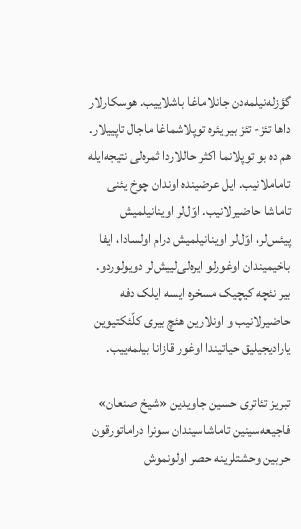گؤزله‌نیلمه‌دن جانلاماغا باشلاییب‌. هوسکارلار داها تئز- تئز بیر یئره توپلاشماغا ماجال تاپییلار. هم ده بو توپلانما اکثر حاللاردا ثمره‌لی نتیجه‌ایله تاماملانیب‌. ایل عرضینده اوندان چوخ یئنی تاماشا حاضیرلانیب‌. اوّل‌لر اوینانیلمیش پیئس‌لر، اوّل‌لر اوینانیلمیش درام اولسادا، ایفا باخیمیندان اوغورلو ایره‌لی‌لییش‌لر دویولوردو‌. بیر نئچه کیچیک مسخره ایسه ایلک دفه حاضیرلانیب و اونلارین هئچ بیری کلّئکتیوین یارادیجیلیق حیاتیندا اوغور قازانا بیلمه‌ییب‌.

تبریز تئاتری حسین جاویدین «شیخ صنعان» فاجیعه‌سینین تاماشاسیندان سونرا دراماتورقون حربین وحشتلرینه حصر اولونموش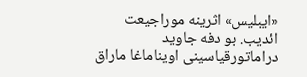«ایبلیس» اثرینه موراجیعت ائدیب‌. بو دفه جاوید دراماتورقیاسینی اویناماغا ماراق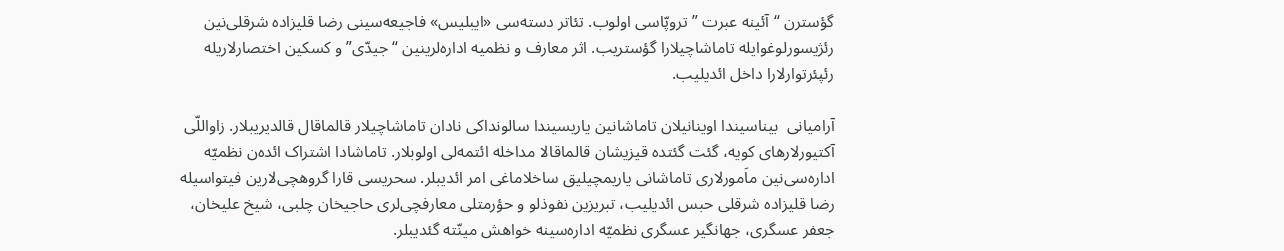گؤسترن “آئینه عبرت ” تروپّاسی اولوب‌. تئاتر دسته‌سی «ایبلیس» فاجیعه‌سینی رضا قلیزاده شرقلی‌نین رئژیسورلوغوایله تاماشاچیلارا گؤستریب‌. اثر معارف و نظمیه اداره‌لرینین “جیدّی” و کسکین اختصارلاریله رئپئرتوارلارا داخل ائدیلیب.

آرامیانی  بیناسیندا اوینانیلان تاماشانین یاریسیندا سالونداکی نادان تاماشاچیلار قالماقال قالدیریبلار. زاواللّی آکتیورلار‌های کویه، گئت گئتده قیزیشان قالماقالا مداخله ائتمه‌لی اولوبلار. تاماشادا اشتراک ائده‌ن نظمیّه اداره‌سی‌نین ماَمورلاری تاماشانی یاریمچیلیق ساخلاماغی امر ائدیبلر. سحریسی قارا گروهچی‌لارین فیتواسیله   رضا قلیزاده شرقلی حبس ائدیلیب، تبریزین نفوذلو و حؤرمتلی معارفچی‌لری حاجیخان چلبی‌، شیخ علیخان‌، جعفر عسگری‌، جهانگیر عسگری نظمیّه اداره‌سینه خواهش مینّته گئدیبلر‌.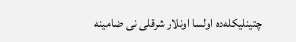چتینلیکله‌ده اولسا اونلار شرقلی نی ضامینه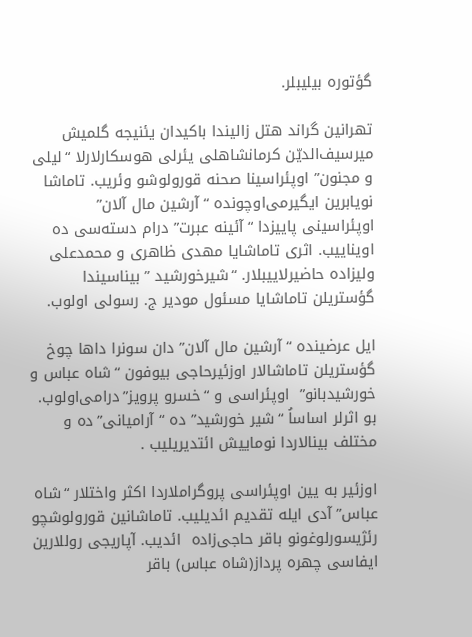گؤتوره بیلیبلر.

تهرانین گراند هتل زالیندا باکیدان یئنیجه گلمیش میرسیف‌الدیّن کرمانشاهلی یئرلی هوسکارلارلا “لیلی و مجنون” اوپئراسینا صحنه قورولوشو وئریب‌. تاماشا نویابرین ایگیرمی‌اوچونده “آرشین مال آلان” اوپئرا‌سینی پاییزدا “آئینه عبرت” درام دسته‌سی ده اویناییب‌. اثری تاماشایا مهدی ظاهری و محمدعلی ولیزاده حاضیرلاییبلار‌. “شیرخورشید ” بیناسیندا گؤستریلن تاماشایا مسئول مودیر ج. رسولی اولوب‌.

ایل عرضینده “آرشین مال آلان” دان سونرا داها چوخ گؤستریلن تاماشالار اوزئیرحاجی بیوفون “شاه عباس و خورشیدبانو”  اوپئراسی و “خسرو پرویز”درامی‌اولوب‌. بو اثرلر اساساُ “شیر خورشید” ده “آرامیانی”ده و مختلف بینالاردا نوماییش ائتدیریلیب .

اوزئیر به یین اوپئراسی پروگراملاردا اکثر واختلار “شاه عباس” آدی ایله تقدیم ائدیلیب‌. تاماشانین قورولوشچو رئژیسورلوغونو باقر حاجی‌زاده  ائدیب‌. آپاریجی روللارین ایفاسی چهره پرداز(شاه عباس) باقر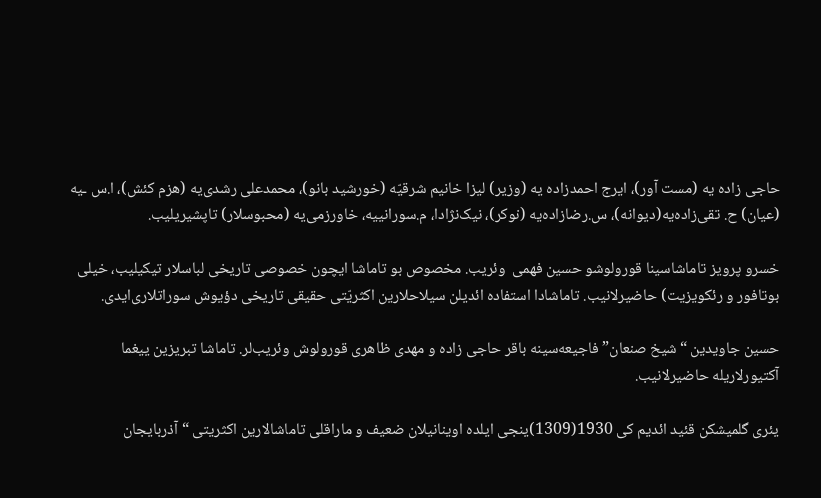حاجی زاده یه (مست آور)، ایرج احمدزاده یه (وزیر) لیزا خانیم شرقیّه (خورشید بانو)، محمدعلی رشدی‌یه (هزم کئش)، ا.س ـیه (عیان) ح. تقی‌زاده‌یه(دیوانه)، س‌.رضازاده‌یه (نوکر)، نیک‌نژادا، م.سورانییه، خاورزمی‌یه (محبوسلار) تاپشیریلیب‌.

خسرو پرویز تاماشاسینا قورولوشو حسین فهمی  وئریب‌. مخصوص بو تاماشا ایچون خصوصی تاریخی لباسلار تیکیلیب، خیلی بوتافور و رئکویزیت) حاضیرلانیب‌. تاماشادا استفاده ائدیلن سیلاحلارین اکثریّتی حقیقی تاریخی دؤیوش سوراتلاری‌ایدی‌.

حسین جاویدین “شیخ صنعان” فاجیعه‌سینه باقر حاجی زاده و مهدی ظاهری قورولوش وئریب‌لر‌. تاماشا تبریزین ییغما آکتیورلاریله حاضیرلانیب‌.

یئری گلمیشکن قئید ائدیم کی 1930(1309)ینجی ایلده اوینانیلان ضعیف و ماراقلی تاماشالارین اکثریتی “آذربایجان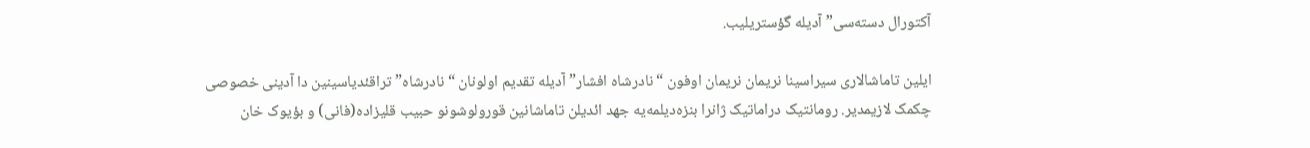آکتورال دسته‌سی” آدیله گؤستریلیب.

ایلین تاماشالاری سیراسینا نریمان نریمان اوفون “نادرشاه افشار” آدیله تقدیم اولونان “نادرشاه” تراقئدیاسینین دا آدینی خصوصی چکمک لازیمدیر. رومانتیک دراماتیک ژانرا بنزه‌دیلمه‌یه جهد ائدیلن تاماشانین قورولوشونو حبیب قلیزاده(فانی) و بؤیوک خان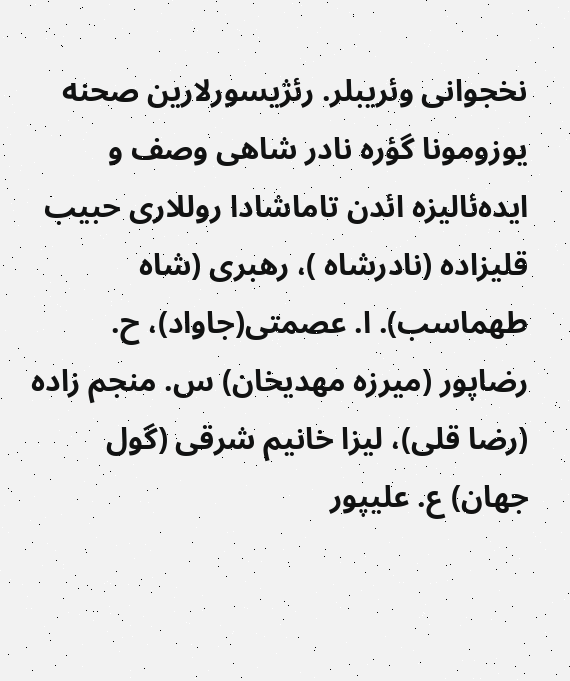نخجوانی وئریبلر‌. رئژیسورلارین صحنه یوزومونا گؤره نادر شاهی وصف و ایده‌ئالیزه ائدن تاماشادا روللاری حبیب قلیزاده (نادرشاه )، رهبری (شاه طهماسب). ا‌. عصمتی(جاواد)، ح. رضاپور (میرزه مهدیخان) س. منجم زاده (رضا قلی)، لیزا خانیم شرقی (گول جهان) ع. علیپور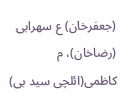(جعفرخان) ع سهرابی (رضاخان)، م کاظمی‌(ائلچی سید بی)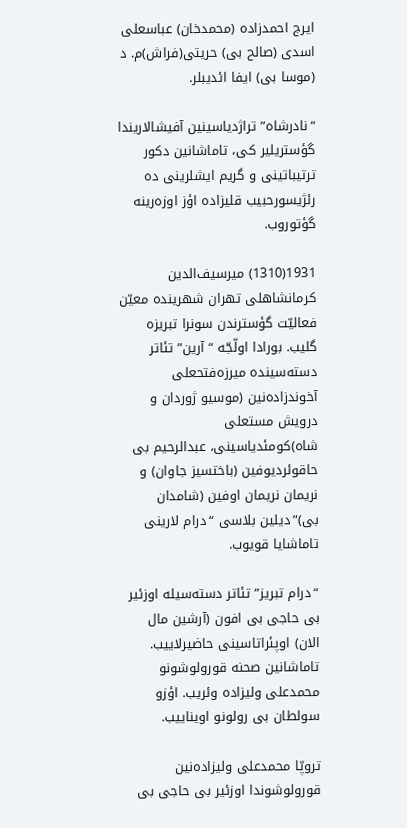ایرج احمدزاده (محمدخان) عباسعلی اسدی (صالح بی) حریتی(فراش)م‌. د (موسا بی) ایفا ائدیبلر.

“نادرشاه” تراژدیاسینین آفیشالاریندا گؤستریلیر کی، تاماشانین دکور ترتیباتینی و گریم ایشلرینی ده رئژیسورحبیب قلیزاده اؤز اوزه‌رینه گؤتوروب‌.

1931(1310) میرسیف‌الدین کرمانشاهلی تهران شهرینده معیّن فعالیّت گؤسترندن سونرا تبریزه گلیب‌. بورادا اولّجّه “آرین” تئاتر دسته‌سینده میرزه‌فتحعلی آخوندزاده‌نین (موسیو ژوردان و درویش مستعلی شاه)کومئدیاسینی، عبدالرحیم بی حاقوئردیوفین (باختسیز جاوان) و نریمان نریمان اوفین (شامدان بی)”دیلین بلاسی “درام لارینی تاماشایا قویوب‌.

“درام تبریز” تئاتر دسته‌سیله اوزئیر بی حاجی بی افون (آرشین مال الان) اوپئراتاسینی حاضیرلاییب‌. تاماشانین صحنه قورولوشونو محمدعلی ولیزاده وئریب‌. اؤزو سولطان بی رولونو اویناییب‌.

تروپّا محمدعلی ولیزاده‌نین قورولوشوندا اوزئیر بی حاجی بی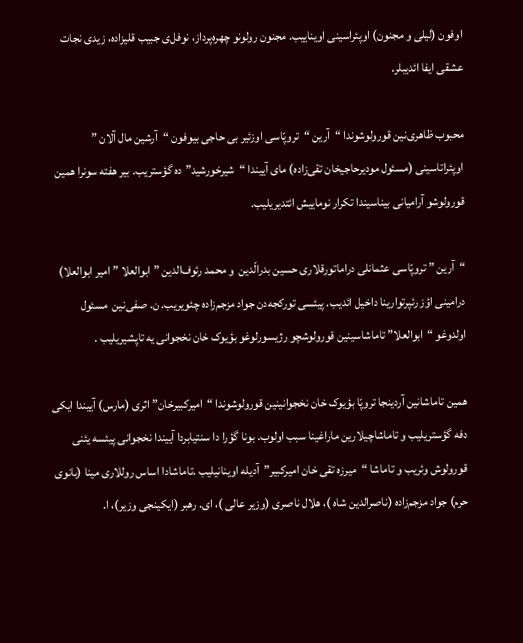اوفون (لیلی و مجنون) اوپئراسینی اویناییب‌. مجنون رولونو چهره‌پرداز، نوفل‌ی جبیب قلیزاده، زیدی نجات عشقی ایفا ائدیبلر.

محبوب ظاهری‌نین قورولوشوندا “آرین “تروپّاسی ‌اوزئیر بی حاجی بیوفون “آرشین مال آلان ” اوپئراتاسینی (مسئول مودیرحاجیخان تقی‌زاده) مای آییندا “شیرخورشید”ده گؤستریب‌. بیر هفته سونرا همین قورولوشو آرامیانی بیناسیندا تکرار نوماییش ائتدیریلیب.

“آرین ” تروپّاسی عثمانلی دراماتورقلاری حسین بدرالّدین  و محمد رئوف‌الدین ” ابوالعلا ” امیر ابوالعلا) درامینی اؤز رئپرتوارینا داخیل ائدیب‌. پیئسی تورکجه‌دن جواد مزجم‌زاده چئویریب‌. ن‌. صفی‌نین  مسئول اولدوغو “ابوالعلا” تاماشاسینین قورولوشچو رژیسورلوغو بؤیوک خان نخجوانی یه تاپشیریلیب .

همین تاماشانین آردینجا تروپّا بؤیوک خان نخجوانینین قورولوشوندا “امیرکبیرخان” اثری (مارس) آییندا ایکی دفه گؤستریلیب و تاماشاچیلارین ماراغینا سبب اولوب‌. بونا گؤرا دا سنتیابردا آییندا نخجوانی پیئسه یئنی قورولوش وئریب و تاماشا “میرزه تقی خان امیرکبیر”آدیله اوینانیلیب .تاماشادا اساس روللاری مینا (بانوی حرم) جواد مزجم‌زاده (ناصرالدین شاه )، هلال ناصری (وزیر عالی )، ای‌. رهبر (ایکینجی وزیر)، ا‌.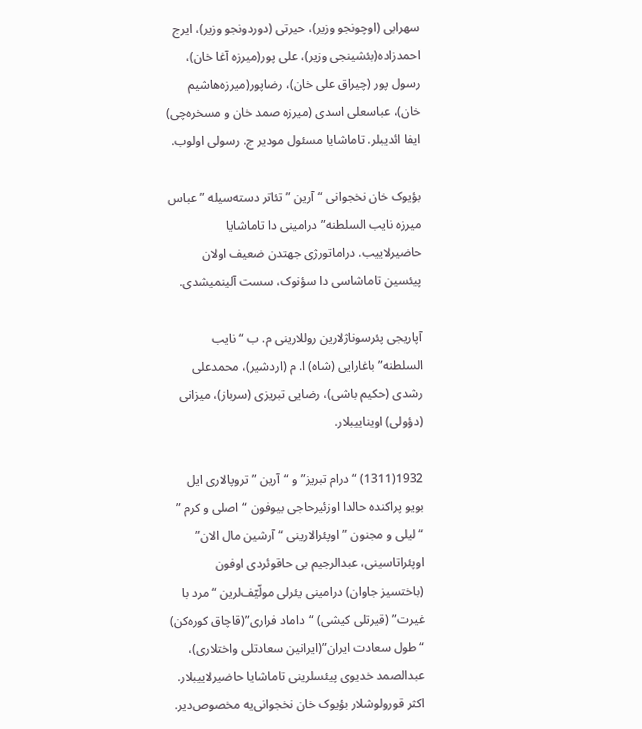سهرابی (اوچونجو وزیر)، حیرتی (دوردونجو وزیر)، ایرج احمدزاده(بئشینجی وزیر)، علی پور(میرزه آغا خان)، رسول پور (چیراق علی خان)، رضاپور(میرزه‌هاشیم خان)، عباسعلی اسدی (میرزه صمد خان و مسخره‌چی) ایفا ائدیبلر. تاماشایا مسئول مودیر ج. رسولی اولوب‌.

بؤیوک خان نخجوانی “آرین ” تئاتر دسته‌سیله ” عباس میرزه نایب السلطنه”درامینی دا تاماشایا حاضیرلاییب‌. دراماتورژی جهتدن ضعیف اولان پیئسین تاماشاسی دا سؤنوک‌، سست آلینمیشدی‌.

آپاریجی پئرسوناژلارین روللارینی م‌. ب‌ “نایب السلطنه” باغارایی (شاه) ا‌. م‌ (اردشیر)، محمدعلی رشدی (حکیم باشی)، رضایی تبریزی (سرباز)، میزانی (دؤولی) اویناییبلار.

1932(1311) “درام تبریز” و “آرین ” تروپالاری ایل بویو پراکنده حالدا ‌اوزئیرحاجی بیوفون “اصلی و کرم ” “لیلی و مجنون ” اوپئرالارینی “آرشین مال الان” اوپئراتاسینی، عبدالرجیم بی حاقوئردی اوفون (باختسیز جاوان) درامینی یئرلی مولّیّف‌لرین “مرد با غیرت” (قیرتلی کیشی) “داماد فراری”(قاچاق کوره‌کن) “طول سعادت ایران”(ایرانین سعادتلی واختلاری)، عبدالصمد خدیوی پیئسلرینی تاماشایا حاضیرلاییبلار. اکثر قورولوشلار بؤیوک خان نخجوانی‌یه مخصوص‌دیر.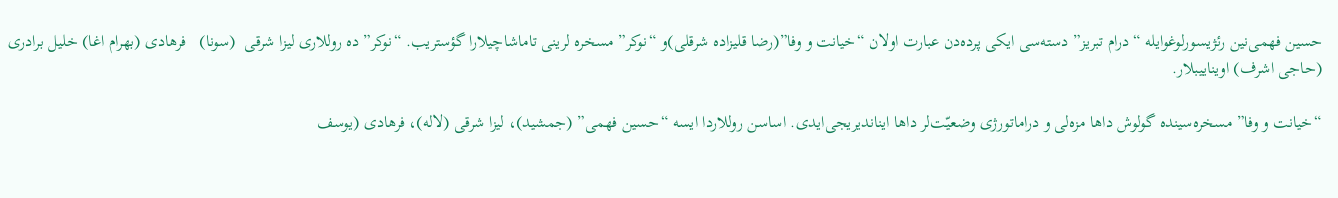حسین فهمی‌نین رئژیسورلوغو‌ایله “درام تبریز” دسته‌سی ایکی پرده‌دن عبارت اولان “خیانت و وفا”(رضا قلیزاده شرقلی)و “نوکر” مسخره لرینی تاماشاچیلارا گؤستریب‌. “نوکر”ده روللاری لیزا شرقی  (سونا)   فرهادی (بهرام اغا) خلیل برادری (حاجی اشرف) اویناییبلار.

“خیانت و وفا” مسخره‌سینده گولوش داها مزه‌لی و دراماتورژی وضعیّت‌لر داها ایناندیریجی‌ایدی‌. اساسن روللاردا ایسه “حسین فهمی‌” (جمشید)، لیزا شرقی (لاله)، فرهادی (یوسف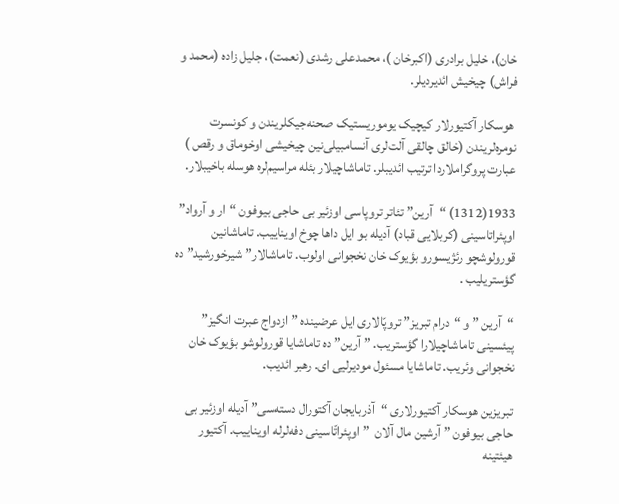خان)، خلیل برادری (اکبرخان )، محمدعلی رشدی (نعمت)، جلیل زاده (محمد و فراش) چیخیش ائدیردیلر.

 هوسکار آکتیورلار کیچیک یوموریستیک صحنه‌جیکلریندن و کونسرت نومره‌لریندن (خالق چالقی آلت‌لری آنسامبیلی‌نین چیخیشی اوخوماق و رقص ) عبارت پروگراملاردا ترتیب ائدیبلر‌. تاماشاچیلار بئله مراسیم‌لره هوسله باخیبلار.

1933(1312) “آرین” تئاتر تروپاسی ‌اوزئیر بی حاجی بیوفون “ار و آرواد” اوپئراتاسینی (کربلایی قباد) آدیله بو ایل داها چوخ اویناییب‌. تاماشانین قورولوشچو رئژیسورو بؤیوک خان نخجوانی اولوب‌. تاماشالار”شیرخورشید”ده گؤستریلیب .

“آرین ” و “درام تبریز” تروپّالاری ایل عرضینده ” ازدواج عبرت انگیز” پیئسینی تاماشاچیلارا گؤستریب‌. ” آرین” ده تاماشایا قورولوشو بؤیوک خان نخجوانی وئریب‌. تاماشایا مسئول مودیرلیی ای. رهبر ائدیب.

تبریزین هوسکار آکتیورلاری “آذربایجان آکتورال دسته‌سی” آدیله ‌اوزئیر بی حاجی بیوفون ” آرشین مال آلان  ” اوپئراتّاسینی دفه‌لرله اویناییب‌. آکتیور هیئتینه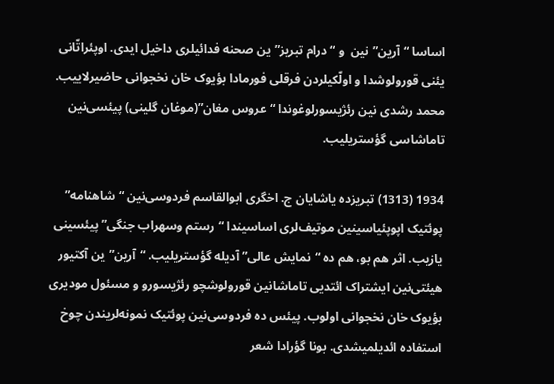اساسا “آرین”نین  و “درام تبریز”ین صحنه فدائیلری داخیل ایدی‌. اوپئراتّانی یئنی قورولوشدا و اولّکیلردن فرقلی فورمادا بؤیوک خان نخجوانی حاضیرلاییب‌. محمد رشدی نین رئژیسورلوغوندا “عروس مغان”(موغان گلینی) پیئسی‌نین تاماشاسی گؤستریلیب‌.

1934 (1313) تبریزده یاشایان ج. اخگری ابوالقاسم فردوسی‌نین “شاهنامه”  پوئتیک اپوپئیاسینین موتیف‌لری اساسیندا “رستم وسهراب جنگی” پیئسینی یازیب‌. اثر هم بو، هم ده “نمایش عالی” آدیله گؤستریلیب‌. “آرین”ین آکتیور هیئتی‌نین ایشتراک ائتدیی تاماشانین قورولوشچو رئژیسورو و مسئول مودیری بؤیوک خان نخجوانی اولوب‌. پیئس ده فردوسی‌نین پوئتیک نمونه‌لریندن چوخ استفاده ائدیلمیشدی‌. بونا گؤرادا شعر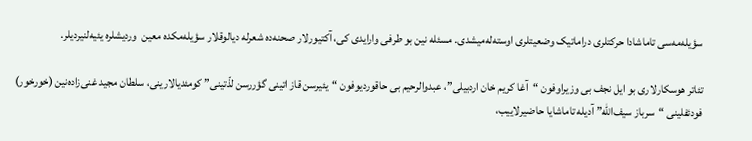سؤیله‌مه‌سی تاماشادا حرکتلری دراماتیک وضعیتلری اوسته‌له‌میشدی‌. مسئله نین بو طرفی وارایدی کی، آکتیورلار صحنه‌ده شعرله دیالوقلار سؤیله‌مکده معین  وردیشلره یئیه‌لنیردیلر.

تئاتر هوسکارلاری بو ایل نجف بی وزیراوفون “آغا کریم خان اردبیلی”، عبدوالرحیم بی حاقوردیوفون “یئیرسن قاز اتینی گؤررسن لذّتینی” کومئدیالارینی، سلطان مجید غنی‌زاده‌نین (خورخور) فودئفلینی “سرباز سیف‌الله” آدیله تاماشایا حاضیرلاییب،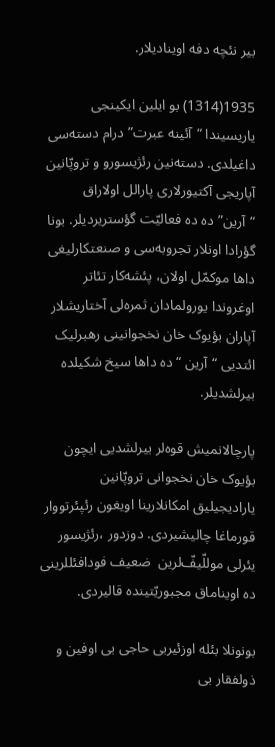بیر نئچه دفه اوینادیلار.

1935(1314) بو ایلین ایکینجی یاریسیندا “آئینه عبرت” درام دسته‌سی داغیلدی‌. دسته‌نین رئژیسورو و تروپّانین آپاریجی آکتیورلاری پارالل اولاراق “آرین”ده ده فعالیّت گؤستریردیلر‌. بونا گؤرادا اونلار تجروبه‌سی و صنعتکارلیغی داها موکمّل اولان، پئشه‌کار تئاتر اوغروندا یورولمادان ثمره‌لی آختاریشلار آپاران بؤیوک خان نخجوانینی رهبرلیک ائتدیی “آرین “ده داها سیخ شکیلده بیرلشدیلر.

پارچالانمیش قوه‌لر بیرلشدیی ایچون بؤیوک خان نخجوانی تروپّانین یارادیجیلیق امکانلارینا اویغون رئپئرتووار قورماغا چالیشیردی‌. دوزدور ،رئژیسور یئرلی موللّیفّ‌لرین  ضعیف فودافئللرینی ده اویناماق مجبوریّتینده قالیردی‌.

بونونلا بئله ‌اوزئیربی حاجی بی اوفین و ذولفقار بی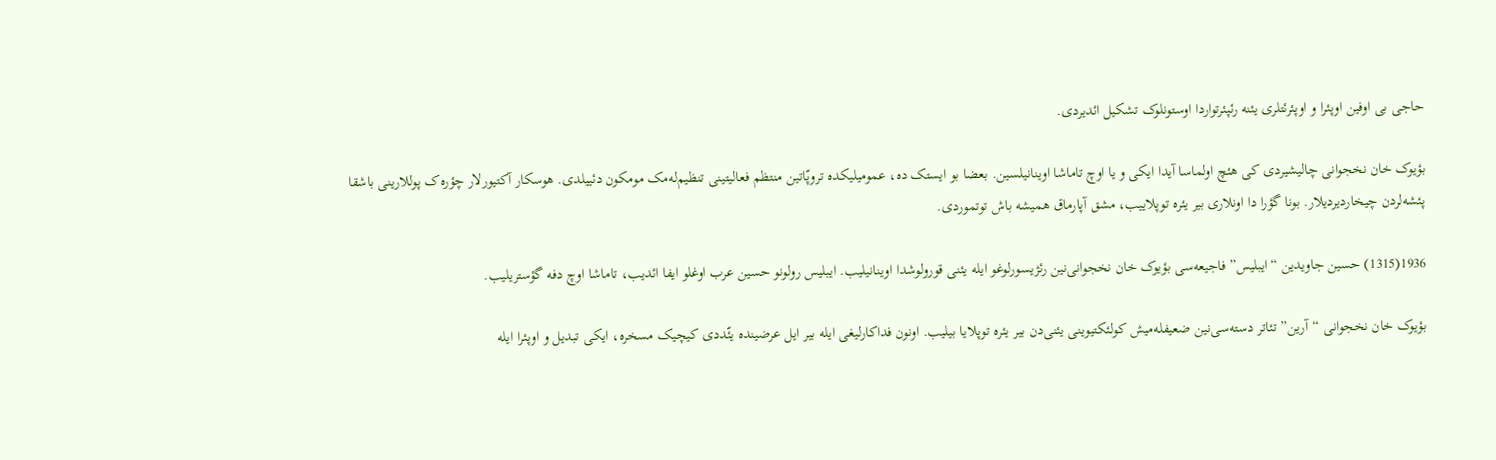حاجی بی اوفین اوپئرا و اوپئرئتلری یئنه رئپئرتواردا اوستونلوک تشکیل ائدیردی‌.

بؤیوک خان نخجوانی چالیشیردی کی هئچ اولماسا آیدا ایکی و یا اوچ تاماشا اوینانیلسین‌. بعضا بو ایستک ده، عمومیلیکده تروپّاتین منتظم فعالیتینی تنظیم‌له‌مک مومکون دئییلدی‌. هوسکار آکتیورلار چؤره‌ک پوللارینی باشقا پئشه‌لردن چیخاردیردیلار‌. بونا گؤرا دا اونلاری بیر یئره توپلاییب، مشق آپارماق همیشه باش توتموردی‌.

1936(1315) حسین جاویدین “ایبلیس” فاجیعه‌سی بؤیوک خان نخجوانی‌نین رئژیسورلوغو ایله یئنی قورولوشدا اوینانیلیب‌. ایبلیس رولونو حسین عرب اوغلو ایفا ائدیب‌، تاماشا اوچ دفه گؤستریلیب‌.

بؤیوک خان نخجوانی “آرین” تئاتر دسته‌سی‌نین ضعیفله‌میش کولئکتیوینی یئنی‌دن بیر یئره توپلایا بیلیب. اونون فداکارلیغی ایله بیر ایل عرضینده یئّددی کیچیک مسخره، ایکی تبدیل و اوپئرا ایله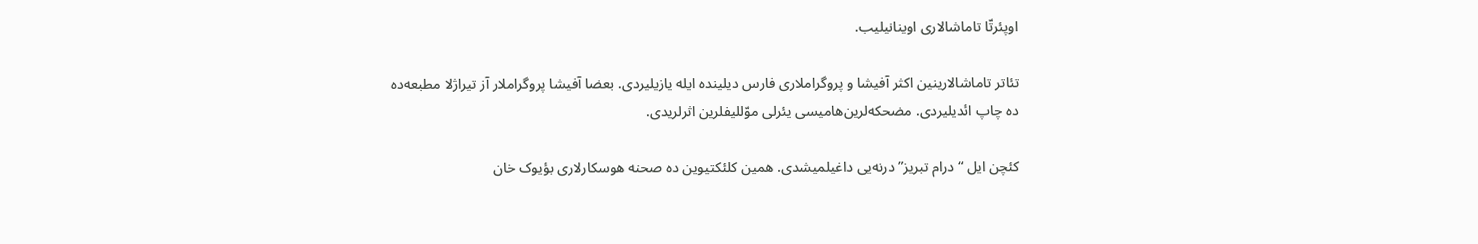اوپئرتّا تاماشالاری اوینانیلیب.

تئاتر تاماشالارینین اکثر آفیشا و پروگراملاری فارس دیلینده ایله یازیلیردی‌. بعضا آفیشا پروگراملار آز تیراژلا مطبعه‌ده ده چاپ ائدیلیردی‌. مضحکه‌لرین‌هامیسی یئرلی موّللیفلرین اثرلریدی‌.

کئچن ایل “درام تبریز” درنه‌یی داغیلمیشدی‌. همین کلئکتیوین ده صحنه هوسکارلاری بؤیوک خان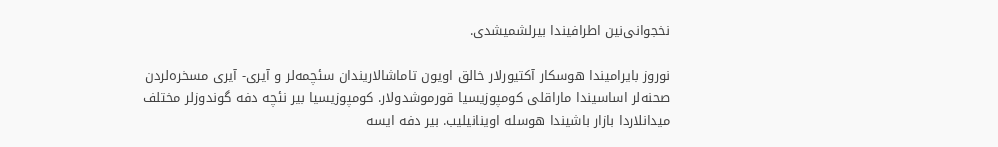نخجوانی‌نین اطرافیندا بیرلشمیشدی‌.

نوروز بایرامیندا هوسکار آکتیورلار خالق اویون تاماشالاریندان سئچمه‌لر و آیری‌- آیری مسخره‌لردن صحنه‌لر اساسیندا ماراقلی کومپوزیسیا قورموشدولار. کومپوزیسیا بیر نئچه دفه گوندوزلر مختلف میدانلاردا بازار باشیندا هوسله اوینانیلیب‌. بیر دفه ایسه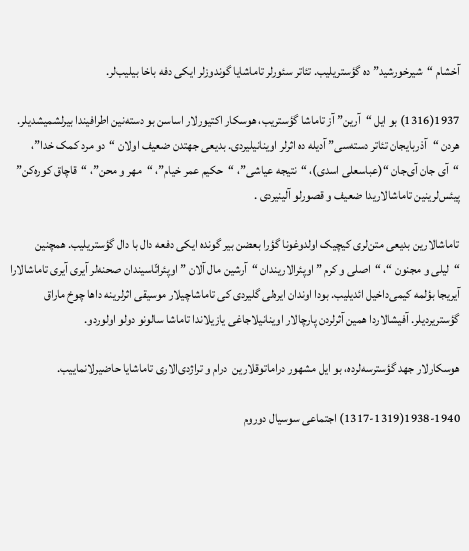آخشام “شیرخورشید” ده گؤستریلیب‌. تئاتر سئورلر تاماشایا گوندوزلر ایکی دفه باخا بیلیب‌لر.

1937(1316) بو ایل “آرین” آز تاماشا گؤستریب‌، هوسکار اکتیورلار اساسن بو دسته‌نین اطرافیندا بیرلشمیشدیلر. هردن “آذربایجان تئاتر دسته‌سی” آدیله ده اثرلر اوینانیلیردی‌. بدیعی جهتدن ضعیف اولان “دو مرد کمک خدا”، “آی جان آی‌جان “(عباسعلی اسدی)، “نتیجه عیاشی”، “حکیم عمر خیام”، “مهر و محن”، “قاچاق کوره‌کن” پیئس‌لرینین تاماشالاریدا ضعیف و قصورلو آلینیردی .

تاماشالارین بدیعی متن‌لری کیچیک اولدوغونا گؤرا بعضن بیر گونده ایکی دفعه دال با دال گؤستریلیب. همچنین “لیلی و مجنون “، “اصلی و کرم ” اوپئرالاریندان “آرشین مال آلان ” اوپئراتّاسیندان صحنه‌لر آیری آیری تاماشالارا آیریجا بؤلمه کیمی‌داخیل ائدیلیب‌. بودا اوندان ایره‌لی گلیردی کی تاماشاچیلار موسیقی اثرلرینه داها چوخ ماراق گؤستریردیلر. آفیشالاردا همین آثرلردن پارچالار اوینانیلاجاغی یازیلاندا تاماشا سالونو دولو اولوردو.

هوسکارلار جهد گؤسترسه‌لرده، بو ایل مشهور دراماتوقلارین  درام و تراژدی‌الاری تاماشایا حاضیرلانماییب.

1938-1940(1317-1319) اجتماعی سوسیال دوروم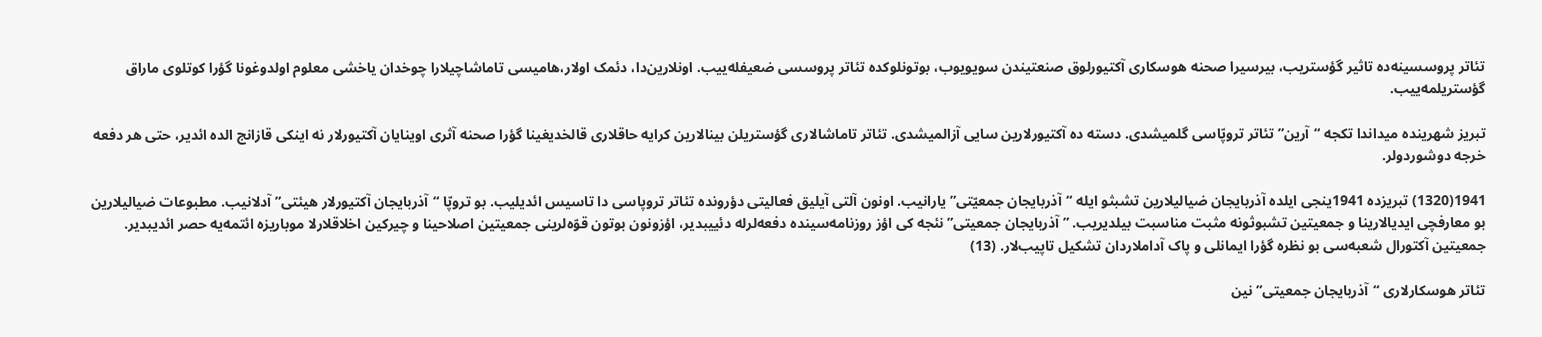تئاتر پروسسینه‌ده تاثیر گؤستریب، بیرسیرا صحنه هوسکاری آکتیورلوق صنعتیندن سویویوب‌، بوتونلوکده تئاتر پروسسی ضعیفله‌ییب‌. اونلارین‌دا، دئمک اولار،‌هامیسی تاماشاچیلارا چوخدان یاخشی معلوم اولدوغونا گؤرا کوتلوی ماراق گؤستریلمه‌ییب‌.

تبریز شهرینده میداندا تکجه “آرین” تئاتر تروپّاسی گلمیشدی‌. دسته ده آکتیورلارین سایی آزالمیشدی‌. تئاتر تاماشالاری گؤستریلن بینالارین کرایه حاقلاری قالخدیغینا گؤرا صحنه آثری اوینایان آکتیورلار نه اینکی قازانج الده ائدیر، حتی هر دفعه خرجه دوشوردولر.

1941(1320) تبریزده 1941ینجی ایلده آذربایجان ضیالیلارین تشبثو ایله “آذربایجان جمعیّتی” یارانیب‌. اونون آلتی آیلیق فعالیتی دؤرونده تئاتر تروپاسی دا تاسیس ائدیلیب‌. بو تروپّا “آذربایجان آکتیورلار هیئتی” آدلانیب‌. مطبوعات ضیالیلارین بو معارفچی ایدیالارینا و جمعیتین تشبوثونه مثبت مناسبت بیلدیریب‌. ” آذربایجان جمعیتی” نئجه کی اؤز روزنامه‌سینده دفعه‌لرله دئییبدیر، اؤزونون بوتون قوّه‌لرینی جمعیتین اصلاحینا و چیرکین اخلاقلارلا موباریزه ائتمه‌یه حصر ائدیبدیر‌. جمعیتین آکتورال شعبه‌سی بو نظره گؤرا ایمانلی و پاک آداملاردان تشکیل تاپیب‌لار. (13)

تئاتر هوسکارلاری “آذربایجان جمعیتی”نین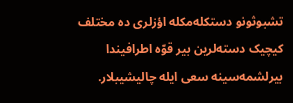تشبوثونو دستکله‌مکله اؤزلری ده مختلف کیچیک دسته‌لرین بیر قوّه اطرافیندا بیرلشمه‌سینه سعی ایله چالیشیبلار.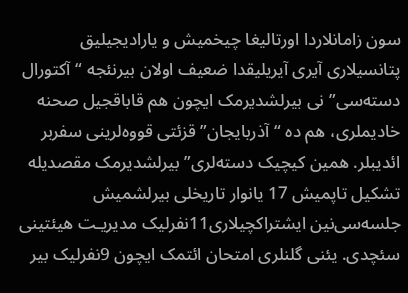سون زامانلاردا اورتالیغا چیخمیش و یارادیجیلیق پتانسیلاری آیری آیریلیقدا ضعیف اولان بیرنئجه “آکتورال دسته‌سی” نی بیرلشدیرمک ایچون هم قاباقجیل صحنه خادیملری، هم ده “آذربایجان” قزئتی قووه‌لرینی سفربر ائدیبلر. همین کیچیک دسته‌لری”بیرلشدیرمک مقصدیله تشکیل تاپمیش 17 یانوار تاریخلی بیرلشمیش جلسه‌سی‌نین ایشتراکچیلاری11نفرلیک مدیریـت هیئتینی سئچدی‌. یئنی گلنلری امتحان ائتمک ایچون 9نفرلیک بیر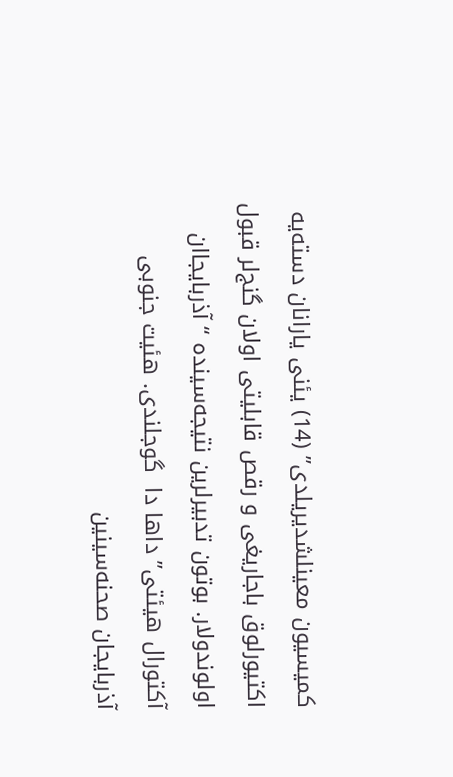کمیسیون معینلشدیریلدی” (14) یئنی یارانان دسته‌یه اکتیورلوق باجاریغی و رقص قابلیتی اولان گنج‌لر قبول اولوندولار. بوتون تدبیرلرین نتیجه‌سینده “آذربایجاان آکتورال هیئتی” داها دا  گوجلندی‌. هئیت جنوبی آذربایجان صحنه‌سینین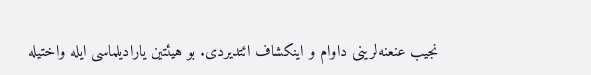نجیب عنعنه‌لرینی داوام و اینکشاف ائتدیردی‌. بو هیئتین یارادیلماسی ایله واختیله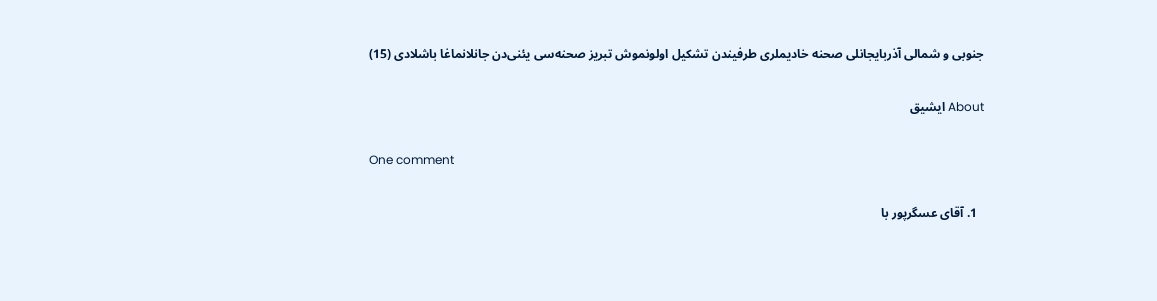جنوبی و شمالی آذربایجانلی صحنه خادیملری طرفیندن تشکیل اولونموش تبریز صحنه‌سی یئنی‌دن جانلانماغا باشلادی (15)

About ایشیق

One comment

  1. آقای عسگرپور با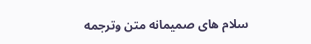سلام های صمیمانه متن وترجمه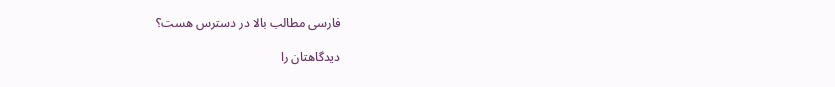فارسی مطالب بالا در دسترس هست؟

دیدگاهتان را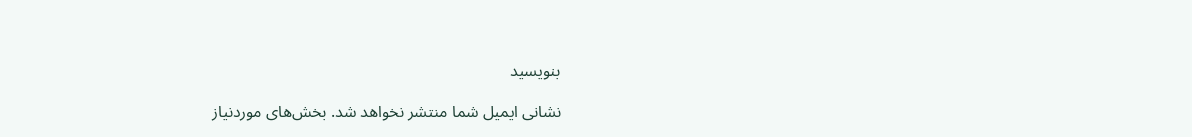بنویسید

نشانی ایمیل شما منتشر نخواهد شد. بخش‌های موردنیاز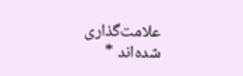علامت‌گذاری شده‌اند *